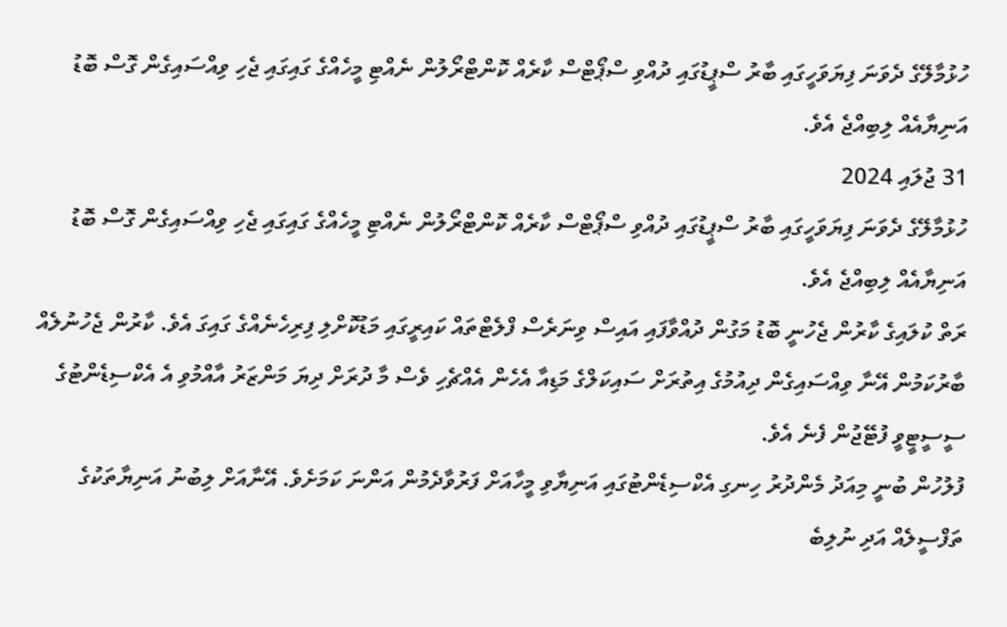ހުޅުމާލޭގެ ދެވަނަ ފިޔަވަހީގައި ބާރު ސްޕީޑުގައި ދުއްވި ސްޕޯޓްސް ކާރެއް ކޮންޓްރޯލުން ނެއްޓި މީހެއްގެ ގައިގައި ޖެހި ވިއްސައިގެން ގޮސް ބޮޑު އަނިޔާއެއް ލިބިއްޖެ އެވެ.
31 ޖުލައި 2024
ހުޅުމާލޭގެ ދެވަނަ ފިޔަވަހީގައި ބާރު ސްޕީޑުގައި ދުއްވި ސްޕޯޓްސް ކާރެއް ކޮންޓްރޯލުން ނެއްޓި މީހެއްގެ ގައިގައި ޖެހި ވިއްސައިގެން ގޮސް ބޮޑު އަނިޔާއެއް ލިބިއްޖެ އެވެ.
ރަތް ކުލައިގެ ކާރުން ޖެހުނީ ބޮޑު މަގުން ދުއްވާފައި އައިސް ވިނަރެސް ފްލެޓްތައް ކައިރީގައި މަޑުކޮށްލި ފިރިހެނެއްގެ ގައިގަ އެވެ. ކާރުން ޖެހުނުލެއް ބާރުކަމުން އޭނާ ވިއްސައިގެން ދިއުމުގެ އިތުރަށް ސައިކަލްގެ މަޑިއާ އެހެން އެއްޗެހި ވެސް މާ ދުރަށް ދިޔަ މަންޒަރު އާއްމުވި އެ އެކްސިޑެންޓުގެ ސީސީޓީވީ ފުޓޭޖުން ފެނެ އެވެ.
ފުލުހުން ބުނީ މިއަދު މެންދުރު ހިނގި އެކްސިޑެންޓުގައި އަނިޔާވި މީހާއަށް ފަރުވާދެމުން އަންނަ ކަމަށެވެ. އޭނާއަށް ލިބުނު އަނިޔާތަކުގެ ތަފްސީލެއް އަދި ނުލިބެ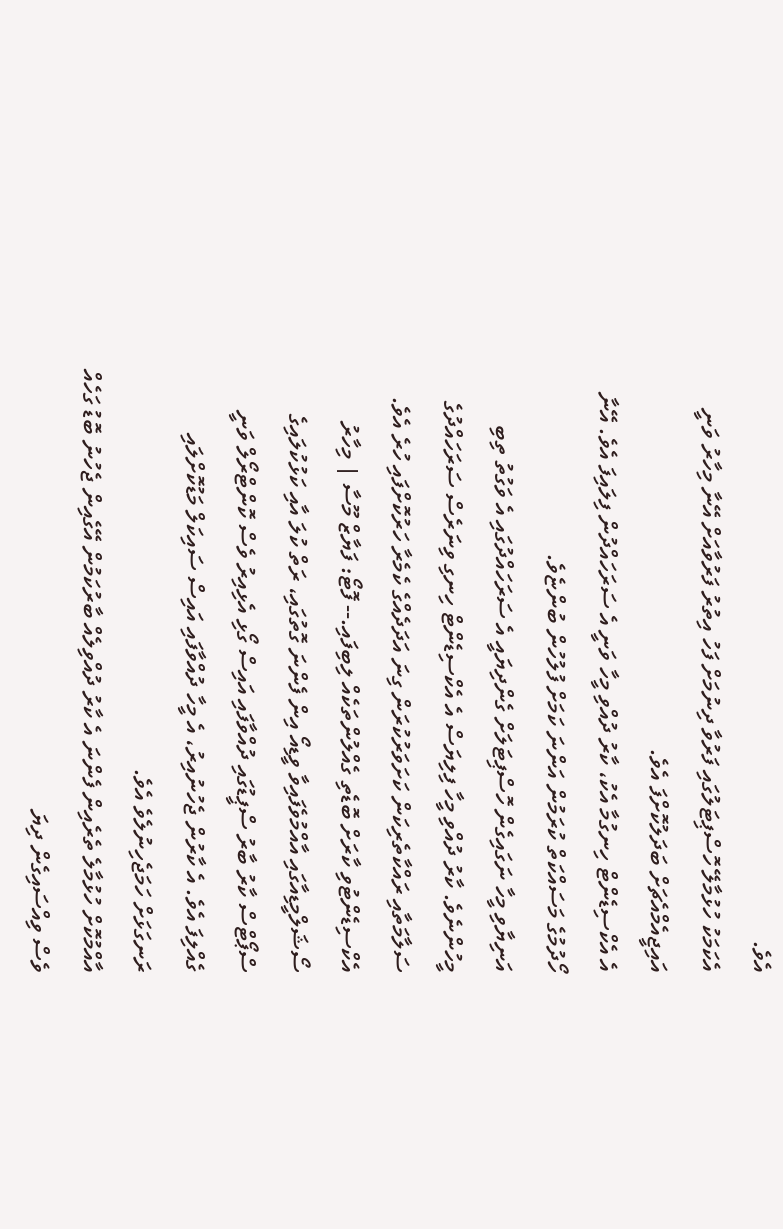އެވެ.
އެކަމަކު ހުޅުމާލޭ ހޮސްޕިޓަލުގައި ފަރުވާ ދިނުމަށް ފަހު އިތުރު ފަރުވާއަށް އޭނާ މިހާރު ވަނީ އައިޖީއެމްއެޗަށް ބަދަލުކޮށްފަ އެވެ.
އެ އެކްސިޑެންޓް ހިނގުމާ އެކު، ކާރު ދުއްވި މީހާ ވަނީ އެ ސަރަހައްދުން ފިލައިފަ އެވެ. އޭނާ ހޯދުމުގެ މަސައްކަތް ކުރަމުން އަންނަ ކަމަށް ފުލުހުން ބުންޏެވެ.
އަނިޔާވި މީހާ ނަގައިގެން ހޮސްޕިޓަލަށް ގެންދިޔައީ އެ ސަރަހައްދުގައި އެ ވަގުތު ތިބި މީހުންނެވެ. ކާރު ދުއްވި މީހާ ފިލިޔަސް އެ އެކްސިޑެންޓް ހިނގި ވިނަރެސް ސަރަހައްދުގެ ސަލާމަތާއި ރައްކާތެރިކަން ކަށަވަރުކުރަން ގިނަ އަދަދެއްގެ ކެމެރާ ހަރުކޮށްފައި ހުރެ އެވެ.
އެކްސިޑެންޓުވި ކާރަށް ބޮޑެތި ގެއްލުންތަކެއް ލިބިފައި.-- ފޮޓޯ: ފަޔާޒް މޫސާ | މިހާރު
ސޯޝަލްމީޑިއާގައި އާއްމުވެފައިވާ ވީޑިއޯ އިން ފެންނަ ގޮތުގައި، ރަތް ކުލަ އާއި ކަޅުކުލައިގެ ސްޕޯޓްސް ކާރު ބާރު ސްޕީޑުގައި ދުއްވާފައި އައިސް ގޯޅި އެޅިއިރު ވެސް ކޮންޓްރޯލް ވަނީ ގެއްލިފަ އެވެ. އެ ކާރުން ޖެހުނުއިރު، އެ މީހާ ދުއްވާފައި އައިސް ސައިކަލް މަޑުކޮށްލައި ރަނގަޅަށް ހަމަޖެހިނުލެވެ އެވެ.
އާއްމުކޮށް ހުޅުމާލެ ތެރެއިން ފެންނަ އެ ކާރު ދުއްވިލެއް ބާރުކަމުން އޭގެއިން ޖެހުނު ބޮޑު ގަހެއް ވެސް ވިއްސައިގެން ދިޔަ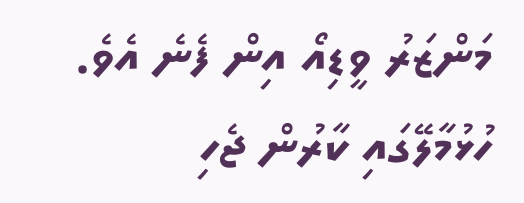މަންޒަރު ވީޑިއޯ އިން ފެނެ އެވެ.
ހުޅުމާލޭގައި ކާރުން ޖެހި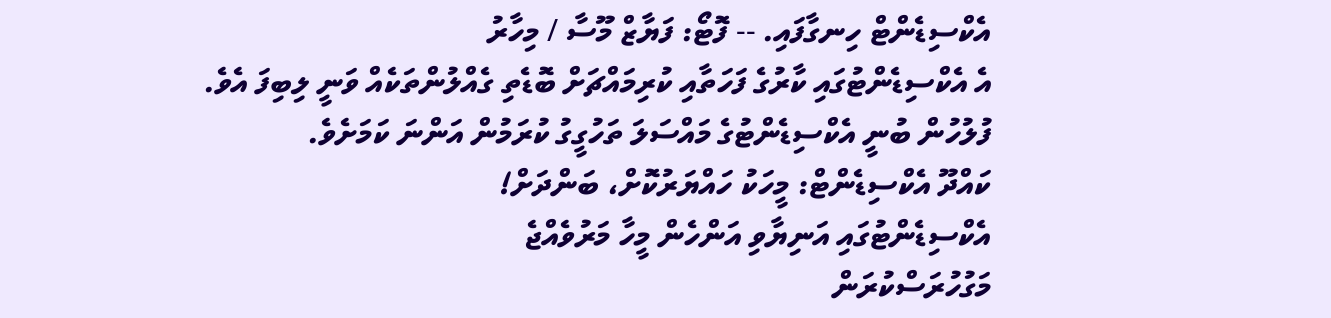އެކްސިޑެންޓް ހިނގާފައި. -- ފޮޓޯ: ފަޔާޒް މޫސާ / މިހާރު
އެ އެކްސިޑެންޓުގައި ކާރުގެ ފަހަތާއި ކުރިމައްޗަށް ބޮޑެތި ގެއްލުންތަކެއް ވަނީ ލިބިފަ އެވެ. ފުލުހުން ބުނީ އެކްސިޑެންޓުގެ މައްސަލަ ތަހުގީގު ކުރަމުން އަންނަ ކަމަށެވެ.
ކައްދޫ އެކްސިޑެންޓް: މީހަކު ހައްޔަރުކޮށް، ބަންދަށް!
އެކްސިޑެންޓުގައި އަނިޔާވި އަންހެން މީހާ މަރުވެއްޖެ
މަގުހުރަސްކުރަން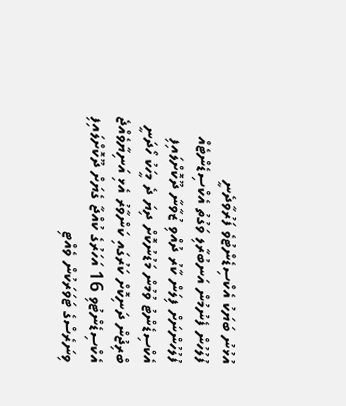އުޅުނު ބަޔަކު އެކްސިޑެންޓުވެ ފަރުވާދެނީ
ފުލުހުން ފެނުމުން އަނބުރާލި ވަގުތު އެކްސިޑެންޓެއް
ފުލުހުންނަށް ފިލަން ކާރު ދުއްވި ޒުވާނާ ދޫކޮށްލައިފި
އެކްސިޑެންޓު ވުމުން މަޑުނުކޮށް ދިޔަ ދެ މީހަކު ހޯދަނީ
ބްރިޖުން ދަނިކޮށް ކަރުގައި ކަންވާރު އެޅި އަނިޔާވެއްޖެ
އެކްސިޑެންޓުވި 16 އަހަރުގެ ކުއްޖާ ގެޔަށް ދޫކޮށްލައިފި
ވިނަރެސްގެ ޓަވަރަކުން ވެއްޓި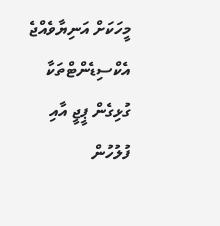މީހަކަށް އަނިޔާވެއްޖެ
އެކްސިޑެންޓްތަކާ ގުޅިގެން ޕީޖީ އާއި ފުލުހުން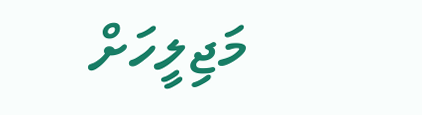މަޖިލީހަށް